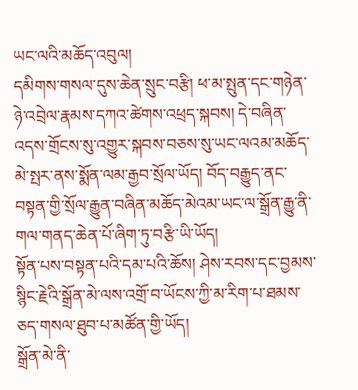ཡང་ལའི་མཆོད་འབུལ།
དམིགས་གསལ་དུས་ཆེན་སྲུང་བརྩི། ཕ་མ་སྤུན་དང་གཉེན་ཉེ་འབྲེལ་རྣམས་དཀའ་ཚེགས་འཕྲད་སྐབས། དེ་བཞིན་འདས་གྲོངས་སུ་འགྱུར་སྐབས་བཅས་སུ་ཡང་ལའམ་མཆོད་མེ་སྤར་ནས་སྨོན་ལམ་རྒྱབ་སྲོལ་ཡོད། བོད་བརྒྱུད་ནང་བསྟན་གྱི་སྲོལ་རྒྱུན་བཞིན་མཆོད་མེའམ་ཡང་ལ་སྒྲོན་རྒྱུ་ནི་གལ་གནད་ཆེན་པོ་ཞིག་ཏུ་བརྩི་ཡི་ཡོད།
སྟོན་པས་བསྟན་པའི་དམ་པའི་ཆོས། ཤེས་རབས་དང་བྱམས་སྙིང་རྗེའི་སྒྲོན་མེ་ལས་འགྲོ་བ་ཡོངས་ཀྱི་མ་རིག་པ་ཐམས་ཅད་གསལ་ཐུབ་པ་མཚོན་གྱི་ཡོད།
སྒྲོན་མེ་ནི་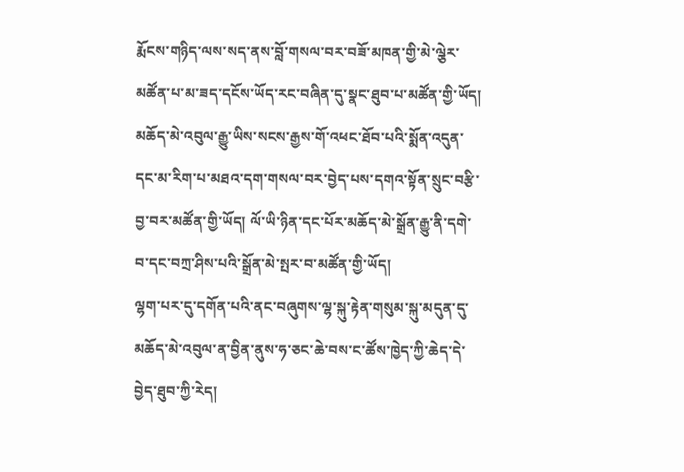རྨོངས་གཉིད་ལས་སད་ནས་བློ་གསལ་བར་བཟོ་མཁན་གྱི་མེ་ལྕེར་མཚོན་པ་མ་ཟད་དངོས་ཡོད་རང་བཞིན་དུ་སྣང་ཐུབ་པ་མཚོན་གྱི་ཡོད། མཆོད་མེ་འབུལ་རྒྱུ་ཡིས་སངས་རྒྱས་གོ་འཕང་ཐོབ་པའི་སྨོན་འདུན་དང་མ་རིག་པ་མཐའ་དག་གསལ་བར་བྱེད་པས་དགའ་སྟོན་སྲུང་བརྩི་བྱ་བར་མཚོན་གྱི་ཡོད། ལོ་ཡི་ཉིན་དང་པོར་མཆོད་མེ་སྒྲོན་རྒྱུ་ནི་དགེ་བ་དང་བཀྲ་ཤིས་པའི་སྒྲོན་མེ་སྤར་བ་མཚོན་གྱི་ཡོད།
ལྷག་པར་དུ་དགོན་པའི་ནང་བཞུགས་ལྷ་སྐུ་རྟེན་གསུམ་སྐུ་མདུན་དུ་མཆོད་མེ་འབུལ་ན་བྱིན་ནུས་ཧ་ཅང་ཆེ་བས་ང་ཚོས་ཁྱེད་ཀྱི་ཆེད་དེ་བྱེད་ཐུབ་ཀྱི་རེད།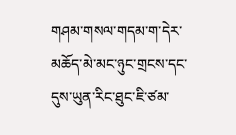གཤམ་གསལ་གདམ་ག་དེར་མཆོད་མེ་མང་ཉུང་གྲངས་དང་དུས་ཡུན་རིང་ཐུང་ཇི་ཙམ་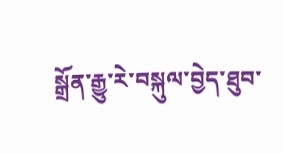སྒྲོན་རྒྱུ་རེ་བསྐུལ་བྱེད་ཐུབ་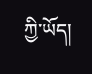ཀྱི་ཡོད།